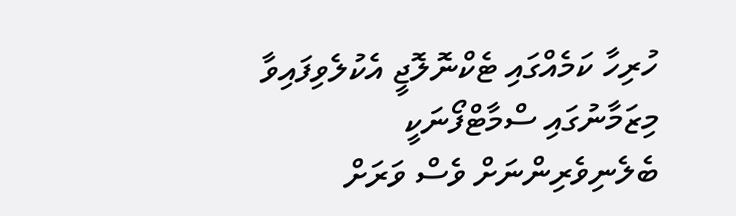ހުރިހާ ކަމެއްގައި ޓެކްނޮލޮޖީ އެކުލެވިފައިވާ މިޒަމާނުގައި ސްމާޓްފޯނަކީ ބެލެނިވެރިންނަށް ވެސް ވަރަށް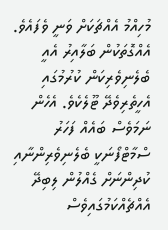މުހިއްމު އެއްޗަކަށް ވަނީ ވެފައެވެ. އެއްގޮތަކުން ބަލާއިރު އެއީ ބެލެނިވެރިކަން ކުރުމުގައި އެހީތެރިވެދޭ ޓޫލެކެވެ. އެހެން ނަމަވެސް ބައެއް ފަހަރު ސްމާޓްފޯނަކީ ބެލެނިވެރިންނާއި ކުދިންނަށް ގެއްލުން ލިބިދޭ އެއްޗެއްކަމުގައިވެސް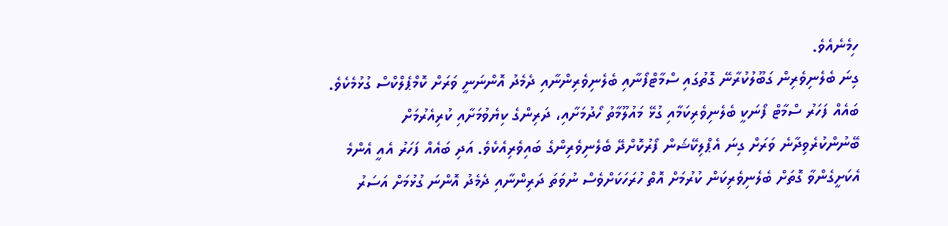ހިމެނެއެވެ.
ގިނަ ބެލެނިވެރިން ގަބޫލުކުރާނޭ ގޮތުގައި ސްމާޓްފޯނާއި ބެލެނިވެރިންނާއި ދެމެދު އޮންނަނީ ވަރަށް ކޮމްޕެލްކްސް ގުޅުމެކެވެ. ބައެއް ފަހަރު ސްމާޓް ފޯނަކީ ބެލެނިވެރިކަމާއި ގުޅޭ މައުލޫމާތު ހޯދުމަށާއި، ދަރިންގެ ކިޔެވުމަށާއި ކުރިއެރުމަށް ބޭނުންކުރެވިދާނެ ވަރަށް ގިނަ އެޕްލިކޭޝަން ފޯރުކޮށްދޭ ބެލެނިވެރިންގެ ބައިވެރިއެކެވެ. އަދި ބައެއް ފަހަރު އެއީ އެންމެ އެކަށީގެންވާ ގޮތަށް ބެލެނިވެރިކަން ކުރުމަށް އޮތް ހުރަހަކަށްވެސް ނުވަތަ ދަރިންނާއި ދެމެދު އޮންނަ ގުޅުމަށް އަސަރު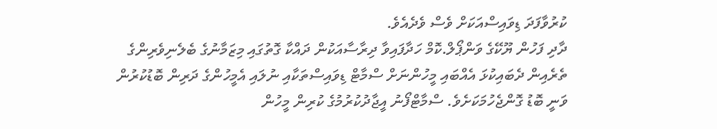ކުރުވާފަދަ ޑިވައިސްއަކަށް ވެސް ވެދެއެވެ.
ދާދި ފަހުން ޔޫކޭގެ ވަންޕޯލް.ކޮމް ހަދާފައިވާ ދިރާސާއަކުން ދައްކާ ގޮތުގައި މިޒަމާނުގެ ބެލެނިވެރިންގެ ތެރެއިން ދެބައިކުޅަ އެއްބައި މީހުންނަށް ސްމާޓް ޑިވައިސްތަކާއި ނުލައި އެމީހުންގެ ދަރިން ބޮޑުކުރުން ވަނީ ބޮޑު ގޮންޖެހުމަކަށެވެ. ސްމާޓްފޯނު އީޖާދުކުރުމުގެ ކުރިން މީހުން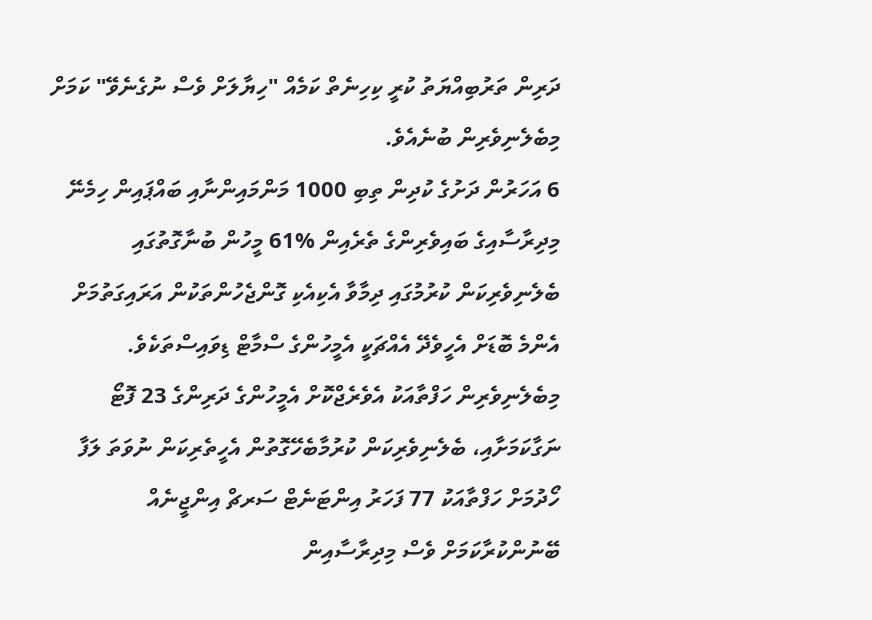ދަރިން ތަރުބިއްޔަތު ކުރީ ކިހިނެތް ކަމެއް "ހިޔާލަށް ވެސް ނުގެނެވޭ" ކަމަށް މިބެލެނިވެރިން ބުނެއެވެ.
6 އަހަރުން ދަށުގެ ކުދިން ތިބި 1000 މަންމައިންނާއި ބައްޕައިން ހިމެނޭ މިދިރާސާއިގެ ބައިވެރިންގެ ތެރެއިން %61 މީހުން ބުނާގޮތުގައި ބެލެނިވެރިކަން ކުރުމުގައި ދިމާވާ އެކިއެކި ގޮންޖެހުންތަކުން އަރައިގަތުމަށް އެންމެ ބޮޑަށް އެހީވެދޭ އެއްޗަކީ އެމީހުންގެ ސްމާޓް ޑިވައިސްތަކެވެ. މިބެލެނިވެރިން ހަފްތާއަކު އެވެރެޖްކޮށް އެމީހުންގެ ދަރިންގެ 23 ފޮޓޯ ނަގާކަމަށާއި، ބެލެނިވެރިކަން ކުރުމާބެހޭގޮތުން އެހީތެރިކަން ނުވަތަ ލަފާ ހޯދުމަށް ހަފްތާއަކު 77 ފަހަރު އިންޓަނެޓް ސަރޗް އިންޖީނެއް ބޭނުންކުރާކަމަށް ވެސް މިދިރާސާއިން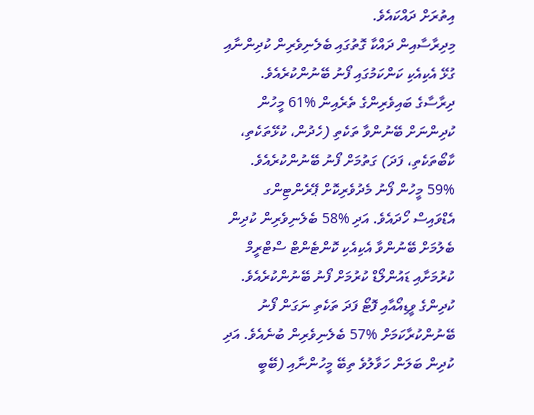އިތުރަށް ދައްކައެވެ.
މިދިރާސާއިން ދައްކާ ގޮތުގައި ބެލެނިވެރިން ކުދިންނާއި ގުޅޭ އެކިއެކި ކަންކަމުގައި ފޯނު ބޭނުންކުރެއެވެ. ދިރާސާގެ ބައިވެރިންގެ ތެރެއިން %61 މީހުން ކުދިންނަށް ބޭނުންވާ ތަކެތި (ހެދުން، ކުޅޭތަކެތި، ކާބޯތަކެތި، ފަދަ) ގަތުމަށް ފޯނު ބޭނުންކުރެއެވެ. %59 މީހުން ފޯނު މެދުވެރިކޮށް ޕޭރެންޓިންގ އެޑްވައިސް ހޯދައެވެ. އަދި %58 ބެލެނިވެރިން ކުދިން ބެލުމަށް ބޭނުންވާ އެކިއެކި ކޮންޓެންޓް ސްޓްރީމް ކުރުމަށާއި ޑައުންލޯޑް ކުރުމަށް ފޯނު ބޭނުންކުރެއެވެ. ކުދިންގެ ވީޑިއޯއާއި ފޮޓޯ ފަދަ ތަކެތި ނަގަން ފޯނު ބޭނުންކުރާކަމަށް %57 ބެލެނިވެރިން ބުނެއެވެ. އަދި ކުދިން ބަލަން ހަވާލުވެ ތިބޭ މީހުންނާއި (ބޭބީ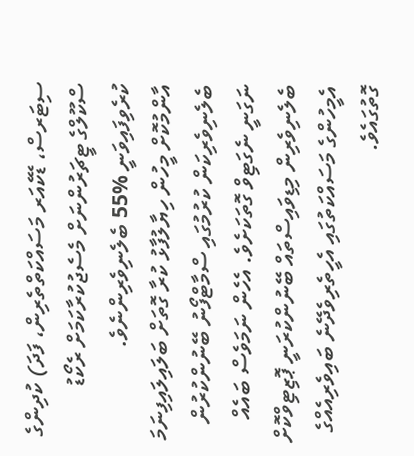ސިޓަރސް، ޑޭކެއަރ މަސައްކަތްތެރިން، ފަދަ) ކުދިންގެ ސްކޫލްގެ ޓީޗަރުންނަށް މެސެޖުކުރާކަމަށް ރެކޯޑު ކުރެވިފައިވަނީ %55 ބެލެނިވެރިންނެވެ.
އާންމުކޮށް މީހުން ހިޔާލުފާޅު ކުރާ ގޮތަށް ބަލައިލައިފިނަމަ ބެލެނިވެރިކަން ކުރުމުގައި ސްމާޓްފޯނު ބޭނުންކުރުން ނަގަނީ ނެގަޓިވް ގޮތަކަށެވެ. އެހެން ނަމަވެސް ބައެއް ބެލެނިވެރިން މިޑިވައިސްތައް ބޭނުންކުރަނީ ޕޮޒިޓިވްކޮށް އެމީހުންގެ މަސައްކަތުގައި އެހީތެރިވެދޭނެ ބައިވެރިއެއްގެ ގޮތުގައެވެ.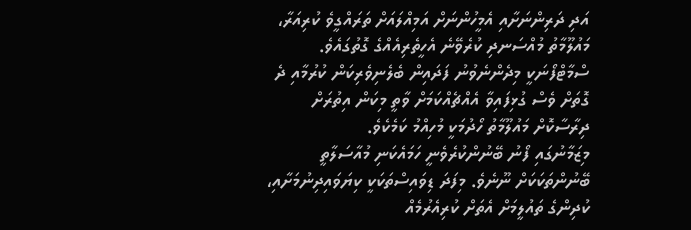އަދި ދަރިންނަށާއި އެމީހުންނަށް އަމިއްލައަށް ތަރައްގީވެ ކުރިއަރާ، މައުލޫމާތު މުއްސަނދި ކުރެވޭނެ އެހީތެރިއެއްގެ ގޮތުގައެވެ. ސްމާޓްފޯނަކީ މިދެންނެވުނު ފަދައިން ބެލެނިވެރިކަން ކުރުމާއި ދެ ގޮތަށް ވެސް ގުޅިފައިވާ އެއްޗެއްކަމަށް ވާތީ މިކަން އިތުރަށް ދިރާސާކޮށް މައުލޫމާތު ހޯދުމަކީ މުހިއްމު ކަމެކެވެ.
މިޒަމާނުގައި ފޯނު ބޭނުންކުރެވެނީ ހަމައެކަނި މުއާސަލާތީ ބޭނުންތަކަކަށް ނޫނެވެ. މިފަދަ ޑިވައިސްތަކަކީ ކިޔަވައިދިނުމަށާއި، ކުދިންގެ ތައުލީމަށް އެތަށް ކުރިއެރުމެއް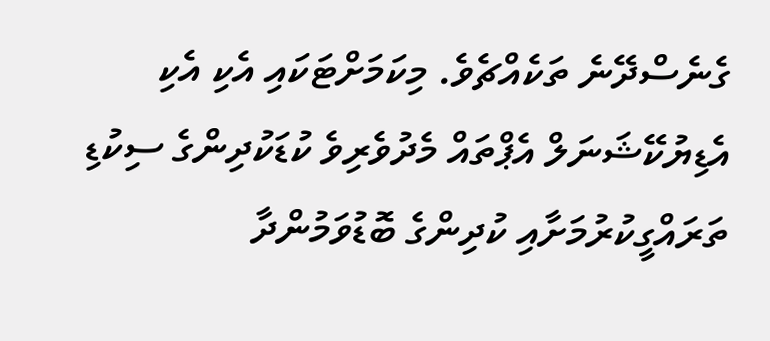ގެނެސްދޭނެ ތަކެއްޗެވެ. މިކަމަށްޓަކައި އެކި އެކި އެޑިޔުކޭޝަނަލް އެޕްތައް މެދުވެރިވެ ކުޑަކުދިންގެ ސިކުޑި ތަރައްގީކުރުމަށާއި ކުދިންގެ ބޮޑުވަމުންދާ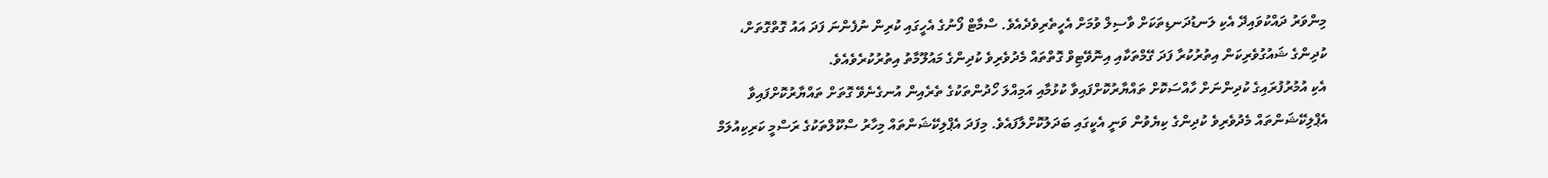މިންވަރު ދައްކުވައިދޭ އެކި ލަނޑުދަނޑިތަކަށް ވާސިލް ވުމަށް އެހީތެރިވެދެއެވެ. ސްމާޓް ފޯނުގެ އެހީގައި ކުރިން ނުފެންނަ ފަދަ އައު ގޮތްގޮތަށް، ކުދިންގެ ޝައުގުވެރިކަން އިތުރުކުރާ ފަދަ ގޭމްތަކާއި އިނޮވޭޓިވް ގޮތްތައް މެދުވެރިވެ ކުދިންގެ މައުލޫމާތު އިތުރުކުރެވެއެވެ.
އެކި އުމުރުފުރައިގެ ކުދިންނަށް ހާއްސަކޮށް ތައްޔާރުކޮށްފައިވާ ކުޅުމާއި އަމިއްލަ ހޯދުންތަކުގެ ތެރެއިން އުނގެނެވޭ ގޮތަށް ތައްޔާރުކޮށްފައިވާ އެޕްލިކޭޝަންތައް މެދުވެރިވެ ކުދިންގެ ކިޔެވުން ވަނީ އެކީގައި ބަދަލުކޮށްލާފައެވެ. މިފަދަ އެޕްލިކޭޝަންތައް މިހާރު ސްކޫލްތަކުގެ ރަސްމީ ކަރިކިއުލަމް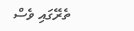ތެރޭގައި ވެސް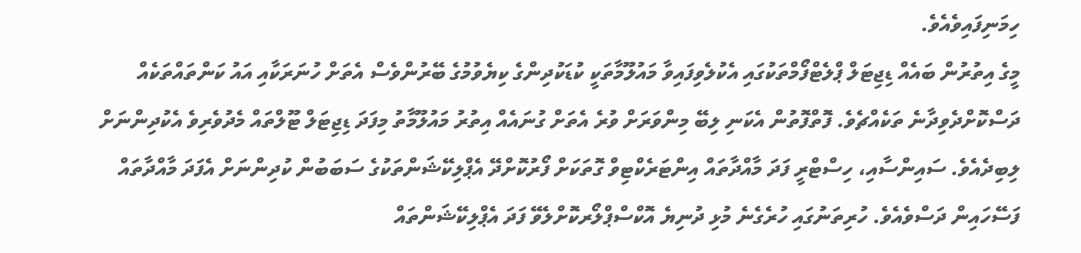ހިމަނިފައިވެއެވެ.
މީގެ އިތުރުން ބައެއް ޑިޖިޓަލް ޕްލެޓްފޯމްތަކުގައި އެކުލެވިފައިވާ މައުލޫމާތަކީ ކުޑަކުދިންގެ ކިޔެވުމުގެ ބޭރުންވެސް އެތަށް ހުނަރަކާއި އައު ކަންތައްތަކެއް ދަސްކޮށްދެވިދާނެ ތަކެއްޗެވެ. ފޮތްފޮތުން އެކަނި ލިބޭ މިންވަރަށް ވުރެ އެތަށް ގުނައެއް އިތުރު މައުލޫމާތު މިފަދަ ޑިޖިޓަލް ޓޫލްތައް މެދުވެރިވެ އެކުދިންނަށް ލިބިދެއެވެ. ސައިންސާއި، ހިސްޓްރީ ފަދަ މާއްދާތައް އިންޓަރެކްޓިވް ގޮތަކަށް ފޯރުކޮށްދޭ އެޕްލިކޭޝަންތަކުގެ ސަބަބުން ކުދިންނަށް އެފަދަ މާއްދާތައް ފަސޭހައިން ދަސްވެއެވެ. ހުރިތަނުގައި ހުރެގެނެ މުޅި ދުނިޔެ އޮކްސްޕްލޯރކޮށްލެވޭ ފަދަ އެޕްލިކޭޝަންތައް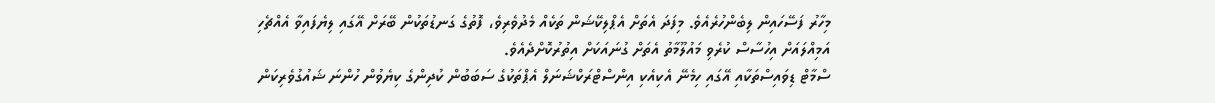މިހާރު ފަސޭހައިން ލިބެންހުރެއެވެ. މިފަދަ އެތަށް އެޕްލިކޭޝަން ތަކެއް މެދުވެރިވެ، ފޮތުގެ ގަނޑުތަކުން ބޭރަށް އޭގައި ލިޔެފައިވާ އެއްޗެހި އަމިއްލައަށް އިހުސާސް ކުރެވި މައުލޫމާތު އެތަށް ގުނައަކަށް އިތުރުކޮށްދެއެވެ.
ސްމާޓް ޑިވައިސްތަކާއި އޭގައި ހިމެނޭ އެކިއެކި އިންސްޓްރަކްޝަނަލް އެޕްތަކުގެ ސަބަބުން ކުދިންގެ ކިޔެވުން ހުންނަ ޝައުގުވެރިކަން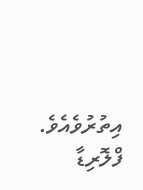އިތުރުވެއެވެ. ފްލޮރިޑާ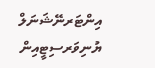އިންޓަރނޭޝަނަލް ޔުނިވަރސިޓީއިން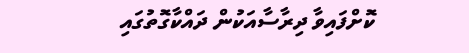ކޮށްފައިވާ ދިރާސާއަކުން ދައްކާގޮތުގައި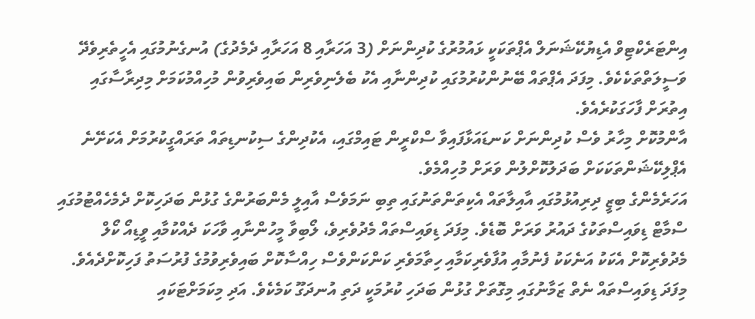އިންޓަރެކްޓިވް އެޑިޔުކޭޝަނަލް އެޕްތަކަކީ ޅައުމުރުގެ ކުދިންނަށް (3 އަހަރާއި 8 އަހަރާއި ދެމެދުގެ) އުނގެނުމުގައި އެހީތެރިވެދޭ ވަސީލަތްތަކެކެވެ. މިފަދަ އެޕްތައް ބޭނުންކުރުމުގައި ކުދިންނާއި އެކު ބެލެނިވެރިން ބައިވެރިވުން މުހިއްމުކަމަށް މިދިރާސާގައި އިތުރަށް ފާހަގަކުރެއެވެ.
އާންމުކޮށް މިހާރު ވެސް ކުދިންނަށް ކަނޑައަޅާފައިވާ ސްކްރީން ޓައިމްގައި، އެކުދިންގެ ސިކުނޑިތައް ތަރައްގީކުރުމަށް އެކަށޭނެ އެޕްލިކޭޝަންތަކަކަށް ބަދަލުކޮށްލުން ވަރަށް މުހިއްމެވެ.
އަހަރެމެންގެ ބިޒީ ދިރިއުޅުމުގައި އާއިލާތައް އެކިތަންތަނުގައި ތިބި ނަމަވެސް އާއިލީ މެންބަރުންގެ ގުޅުން ބަދަހިކޮށް ދެމެހެއްޓުމުގައި ސްމާޓް ޑިވައިސްތަކުގެ ދައުރު ވަރަށް ބޮޑެވެ. މިފަދަ ޑިވައިސްތައް މެދުވެރިވެ، ލޯބިވާ މީހުންނާއި ވާހަކަ ދެއްކުމާއި ވީޑިއޯ ކޯލް މެދުވެރިކޮށް އެކަކު އަނެކަކު ފެނުމާއި އުފާވެރިކަމާއި ހިތާމަވެރި ކަންކަންވެސް ހިއްސާކޮށް ބައިވެރިވުމުގެ ފުރުސަތު ފަހިކޮށްދެއެވެ. މިފަދަ ޑިވައިސްތައް ނެތް ޒަމާނުގައި މިގޮތަށް ގުޅުން ބަދަހި ކުރުމަކީ ދަތި އުނދަގޫ ކަމެކެވެ. އަދި މިކަމަށްޓަކައި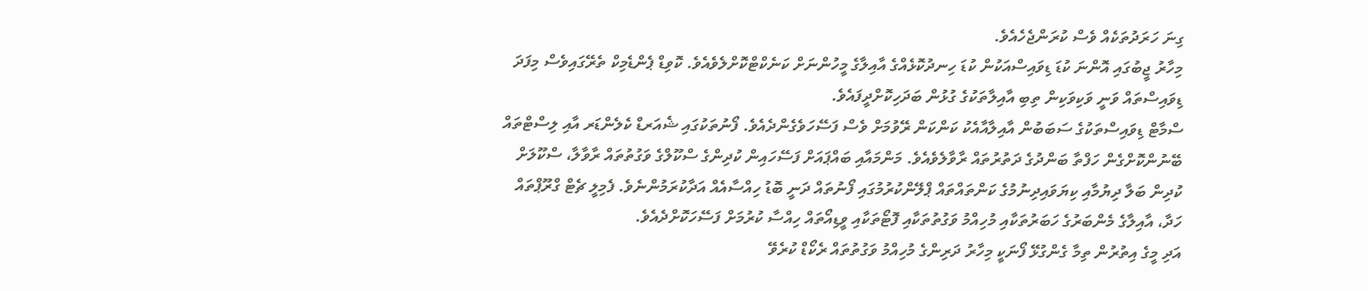ގިނަ ހަރަދުތަކެއް ވެސް ކުރަންޖެހެއެވެ.
މިހާރު ޖީބުގައި އޮންނަ ކުޑަ ޑިވައިސްއަކުން ކުޑަ ހިނދުކޮޅެއްގެ އާއިލާގެ މީހުންނަށް ކަނެކްޓްކޮށްލެވެއެވެ. ކޮވިޑް ޕެންޑެމިކް ތެރޭގައިވެސް މިފަދަ ޑިވައިސްތައް ވަނީ ވަކިވަކިން ތިބި އާއިލާތަކުގެ ގުޅުން ބަދަހިކޮށްދީފައެވެ.
ސްމާޓް ޑިވައިސްތަކުގެ ސަބަބުން އާއިލާއާއެކު ކަންކަން ރޭވުމަށް ވެސް ފަސޭހަވެގެންދެއެވެ. ފޯނުތަކުގައި ޝެއަރޑް ކެލެންޑަރ އާއި ލިސްޓްތައް ބޭނުންކޮށްގެން ހަފްތާ ބަންދުގެ ދަތުރުތައް ރާވާލެވެއެވެ. މަންމައާއި ބައްޕައަށް ފަސޭހައިން ކުދިންގެ ސްކޫލްގެ ވަގުތުތައް ރާވާލާ، ސްކޫލަށް ކުދިން ބަލާ ދިޔުމާއި ކިޔަވައިދިނުމުގެ ކަންތައްތައް ޕްލޭންކުރުމުގައި ފޯނުތައް ދަނީ ބޮޑު ހިއްސާއެއް އަދާކުރަމުންނެވެ. ފެމިލީ ޗެޓް ގްރޫޕްތައް ހަދާ، އާއިލާގެ މެންބަރުގެ ހަބަރުތަކާއި މުހިއްމު ވަގުތުތަކާއި ފޮޓޯތަކާއި ވީޑިއޯތައް ހިއްސާ ކުރުމަށް ފަސޭހަކޮށްދެއެވެ.
އަދި މީގެ އިތުރުން ތިމާ ގެންގުޅޭ ފޯނަކީ މިހާރު ދަރިންގެ މުހިއްމު ވަގުތުތައް ރެކޯޑް ކުރެވޭ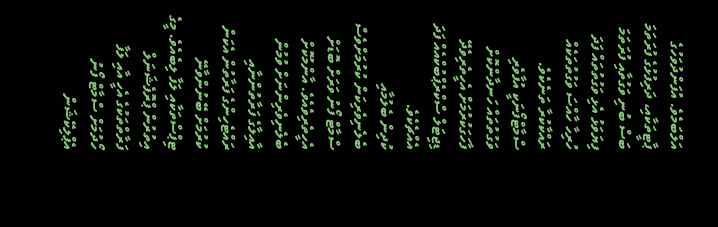އަލްބަމެވެ. އުފަންދުވަހުގެ ޕާޓީތަކާއި، ދަރިފުޅުގެ ފުރަތަމަ ބަސް ބުނި ވަގުތާއި ފުރަތަމަ ފިޔަވަޅު އެޅި ވަގުތުތައް ފަދަ ހުރިހާ ހާއްސަ ވަގުތުތަކެއް ރައްކާކުރާ ތަނެކެވެ. ސްމާޓްފޯނަކީ އުފާވެރި ވަގުތުތައް ހަނދާންކޮށް ފާހަގަކުރުމަށް އެހީތެރިވެދޭ ޑިޖިޓަލް ސްކްރެޕްބުކްއެއް ފަދަ އެއްޗެކެވެ.
ކުދިން ބެލުމާއި ބެލެނިވެރިކަން ކުރުމަށްވެސް ސްމާޓް ފޯނު ވަރަށް ބޮޑަށް އެހީތެރިވެއެވެ. އާންމުކޮށް ބެލެނިވެރިންނަށް ވުމުން އާއިލާގެ ފަރާތުންނާއި ރައްޓެހިންގެ ފަރާތުން އެކަން ކުރުމަށް ބޭނުންވާނޭ ޓިޕްސްތަކާއި ލަފާ ލިބެއެވެ. މީގެ އިތުރުން ޕްރޮފެޝަނަލް ފަރާތްތަކުގެ އެހީ އާއި ލަފާ ހޯދުމަށް ސްމާޓް ފޯނު އެޕްލިކޭޝަން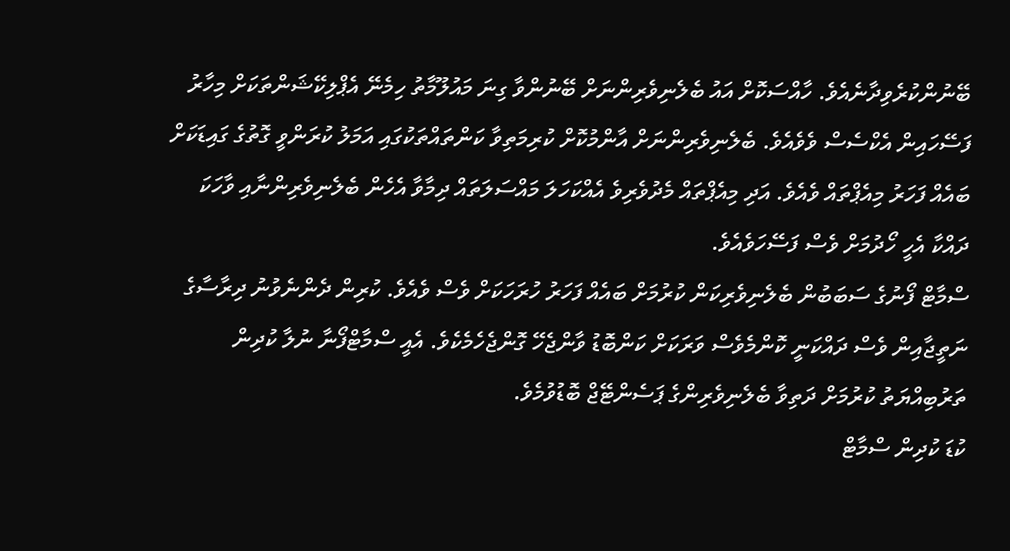ބޭނުންކުރެވިދާނެއެވެ. ހާއްސަކޮށް އައު ބެލެނިވެރިންނަށް ބޭނުންވާ ގިނަ މައުލޫމާތު ހިމެނޭ އެޕްލިކޭޝަންތަކަށް މިހާރު ފަސޭހައިން އެކްސެސް ވެވެއެވެ. ބެލެނިވެރިންނަށް އާންމުކޮށް ކުރިމަތިވާ ކަންތައްތަކުގައި އަމަލު ކުރަންވީ ގޮތުގެ ގައިޑަކަށް ބައެއް ފަހަރު މިއެޕްތައް ވެއެވެ. އަދި މިއެޕްތައް މެދުވެރިވެ އެއްކަހަލަ މައްސަލަތައް ދިމާވާ އެހެން ބެލެނިވެރިންނާއި ވާހަކަ ދައްކާ އެހީ ހޯދުމަށް ވެސް ފަސޭހަވެއެވެ.
ސްމާޓް ފޯނުގެ ސަބަބުން ބެލެނިވެރިކަން ކުރުމަށް ބައެއް ފަހަރު ހުރަހަކަށް ވެސް ވެއެވެ. ކުރިން ދެންނެވުނު ދިރާސާގެ ނަތީޖާއިން ވެސް ދައްކަނީ ކޮންމެވެސް ވަރަކަށް ކަންބޮޑު ވާންޖެހޭ ގޮންޖެހެމެކެވެ. އެއީ ސްމާޓްފޯނާ ނުލާ ކުދިން ތަރުބިއްޔަތު ކުރުމަށް ދަތިވާ ބެލެނިވެރިންގެ ޕަސެންޓޭޖް ބޮޑުވުމެވެ.
ކުޑަ ކުދިން ސްމާޓް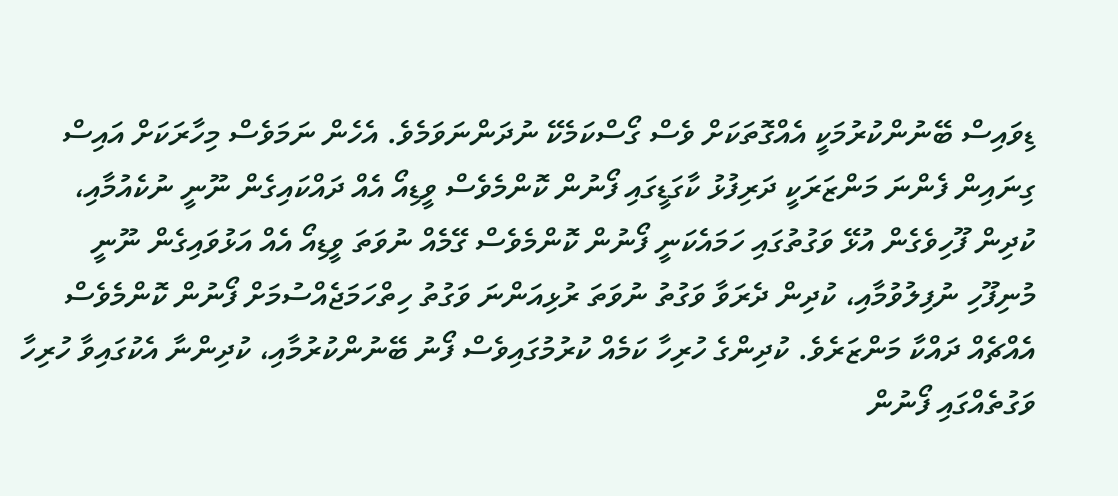ޑިވައިސް ބޭނުންކުރުމަކީ އެއްގޮތަކަށް ވެސް ގޯސްކަމެކޭ ނުދަންނަވަމެވެ. އެހެން ނަމަވެސް މިހާރަކަށް އައިސް ގިނައިން ފެންނަ މަންޒަރަކީ ދަރިފުޅު ކާގަޑީގައި ފޯނުން ކޮންމެވެސް ވީޑިއޯ އެއް ދައްކައިގެން ނޫނީ ނުކެއުމާއި، ކުދިން ފޫހިވެގެން އުޅޭ ވަގުތުގައި ހަމައެކަނީ ފޯނުން ކޮންމެވެސް ގޭމެއް ނުވަތަ ވީޑިއޯ އެއް އަޅުވައިގެން ނޫނީ މުނިފޫހި ނުފިލުވުމާއި، ކުދިން ދެރަވާ ވަގުތު ނުވަތަ ރުޅިއަންނަ ވަގުތު ހިތްހަމަޖެއްސުމަށް ފޯނުން ކޮންމެވެސް އެއްޗެއް ދައްކާ މަންޒަރެވެ. ކުދިންގެ ހުރިހާ ކަމެއް ކުރުމުގައިވެސް ފޯނު ބޭނުންކުރުމާއި، ކުދިންނާ އެކުގައިވާ ހުރިހާ ވަގުތެއްގައި ފޯނުން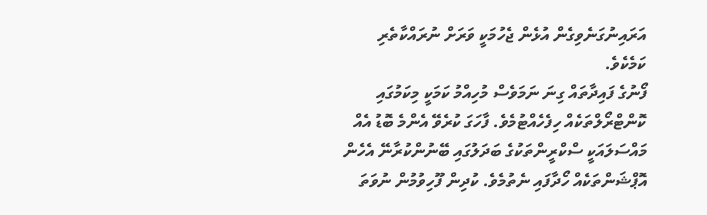އަރައިނުގަނެވިގެން އުޅެން ޖެހުމަކީ ވަރަށް ނުރައްކާތެރި ކަމެކެވެ.
ފޯނުގެ ފައިދާތައް ގިނަ ނަމަވެސް މުހިއްމު ކަމަކީ މިކަމުގައި ކޮންޓްރޯލްތަކެއް ހިފެހެއްޓުމެވެ. ފާހަގަ ކުރެވޭ އެންމެ ބޮޑު އެއް މައްސަލައަކީ ސްކްރީންތަކުގެ ބަދަލުގައި ބޭނުންކުރާނޭ އެހެން އޮޕްޝަންތަކެއް ހޯދާފައި ނެތުމެވެ. ކުދިން ފޫހިވުމުން ނުވަތަ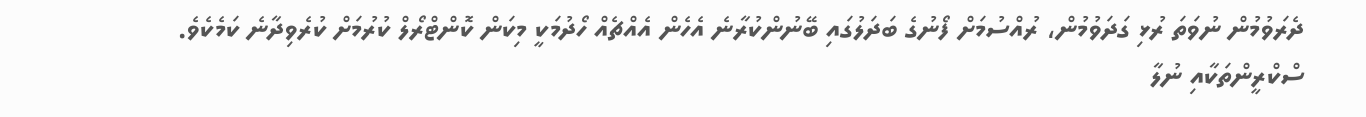ދެރަވުމުން ނުވަތަ ރުޅި ގަދަވުމުން، ރުއްސުމަށް ފޯނުގެ ބަދަލުގައި ބޭނުންކުރާނެ އެހެން އެއްޗެއް ހޯދުމަކީ މިކަން ކޮންޓްރޯލް ކުރުމަށް ކުރެވިދާނެ ކަމެކެވެ. ސްކްރީންތަކާއި ނުލާ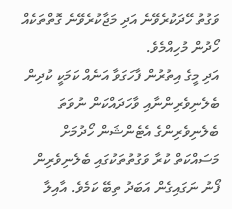ވަގުތު ހޭދަކުރެވޭނެ އަދި މަޖާކުރެވޭނެ ގޮތްތަކެއް ހޯދުން މުހިއްމެވެ.
އަދި މީގެ އިތުރުން ފާހަގަވާ އަނެއް ކަމަކީ ކުދިން ބެލެނިވެރިންނާއި ވާހަދައްކަން ނުވަތަ ބެލެނިވެރިންގެ އެޓެންޝަން ހޯދުމަށް މަސައްކަތް ކުރާ ވަގުތުތަކުގައި ބެލެނިވެރިން ފޯނު ނަގައިގެން އަބަދު ތިބޭ ކަމެވެ. އާއިލާ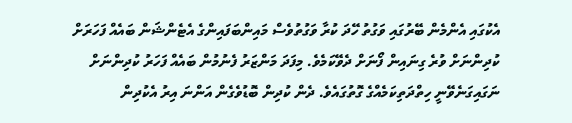އެކުގައި އެންމެން ބޭރުގައި ވަގުތު ހޭދަ ކުރާ ވަގުތުވެސް މައިންބަފައިންގެ އެޓެންޝަން ބައެއް ފަހަރަށް ކުދިންނަށް ވުރެ ގިނައިން ފޯނަށް ދެވޭކަމެވެ. މިފަދަ މަންޒަރު ފެނުމުން ބައެއް ފަހަރު ކުދިންނަށް ނަގައިގަނެވޭނީ ހިތްދަތިކަމެއްގެ ގޮތުގައެވެ. ދެން ކުދިން ބޮޑުވެގެން އަންނަ އިރު އެކުދިން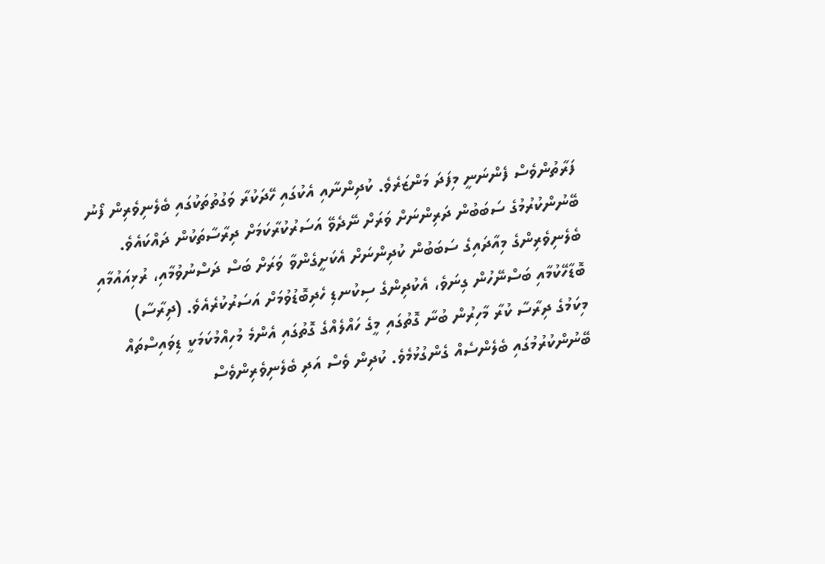ފަރާތުންވެސް ފެންނަނީ މިފަދަ މަންޒަރެވެ. ކުދިންނާއި އެކުގައި ހޭދަކުރާ ވަގުތުތަކުގައި ބެލެނިވެރިން ފޯނު ބޭނުންކުރުމުގެ ސަބަބުން ދަރިންނަށް ވަރަށް ނޭދެވޭ އަސަރުކުރާކަމަށް ދިރާސާތަކުން ދައްކައެވެ. ބެލެނިވެރިންގެ މިއާދައިގެ ސަބަބުން ކުދިންނަށް އެކަށީގެންވާ ވަރަށް ބަސް ދަސްނުވުމާއި، ރުޅިއައުމާއި ބޮޑާހޭކުމާއި ބަސްނޭހުން ގިނަވެ، އެކުދިންގެ ސިކުނޑި ހެދިބޮޑުވުމަށް އަސަރުކުރެއެވެ. (ދިރާސާ)
މިކަމުގެ ދިރާސާ ކުރާ މާހިރުން ބުނާ ގޮތުގައި މީގެ ހައްލެއްގެ ގޮތުގައި އެންމެ މުހިއްމުކަމަކީ ޑިވައިސްތައް ބޭނުންކުރުމުގައި ބެލެންސެއް ގެންގުޅުމެވެ. ކުދިން ވެސް އަދި ބެލެނިވެރިންވެސް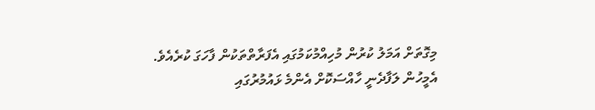މިގޮތަށް އަމަލު ކުރުން މުހިއްމުކަމުގައި އެފަރާތްތަކުން ފާހަގަ ކުރެއެވެ. އެމީހުން ލަފާދެނީ ހާއްސަކޮށް އެންމެ ޅައުމުރުގައި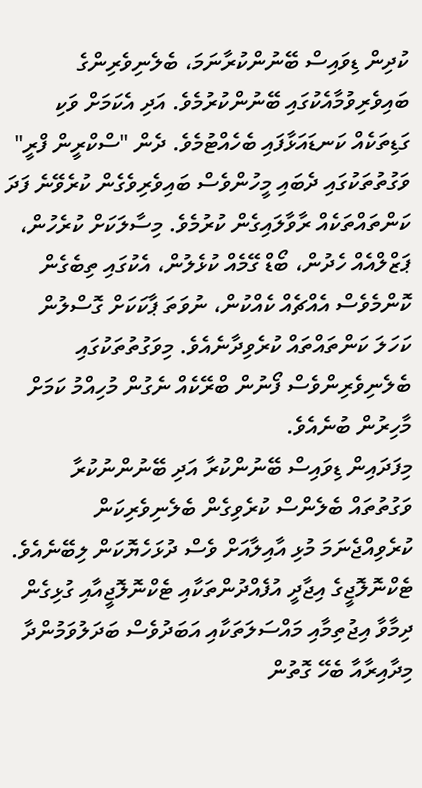ކުދިން ޑިވައިސް ބޭނުންކުރާނަމަ، ބެލެނިވެރިންގެ ބައިވެރިވުމާއެކުގައި ބޭނުންކުރުމެވެ. އަދި އެކަމަށް ވަކި ގަޑިތަކެއް ކަނޑައަޅާފައި ބެހެއްޓުމެވެ. ދެން "ސްކްރީން ފްރީ" ވަގުތުތަކުގައި ދެބައި މީހުންވެސް ބައިވެރިވެގެން ކުރެވޭނެ ފަދަ ކަންތައްތަކެއް ރާވާލައިގެން ކުރުމެވެ. މިސާލަކަށް ކުރެހުން، ޕަޒްލްއެއް ހެދުން، ބޯޑް ގޭމެއް ކުޅެލުން، އެކުގައި ތިބެގެން ކޮންމެވެސް އެއްޗެއް ކެއްކުން، ނުވަތަ ޕާކަކަށް ގޮސްލުން ކަހަލަ ކަންތައްތައް ކުރެވިދާނެއެވެ. މިވަގުތުތަކުގައި ބެލެނިވެރިންވެސް ފޯނުން ބްރޭކެއް ނެގުން މުހިއްމު ކަމަށް މާހިރުން ބުނެއެވެ.
މިފަދައިން ޑިވައިސް ބޭނުންކުރާ އަދި ބޭނުންނުކުރާ ވަގުތުތައް ބެލެންސް ކުރެވިގެން ބެލެނިވެރިކަން ކުރެވިއްޖެނަމަ މުޅި އާއިލާއަށް ވެސް ދުޅަހެޔޮކަން ލިބޭނެއެވެ.
ޓެކްނޮލޮޖީގެ އިޖާދީ އުފެއްދުންތަކާއި ޓެކްނޮލޮޖީއާއި ގުޅިގެން ދިމާވާ އިޖުތިމާއި މައްސަލަތަކާއި އަބަދުވެސް ބަދަލުވަމުންދާ މިދާއިރާއާ ބެހޭ ގޮތުން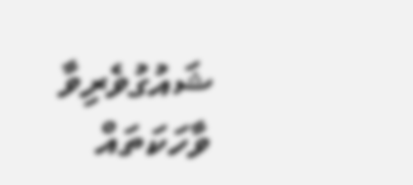ޝައުގުވެރިވާ ވާހަކަތައް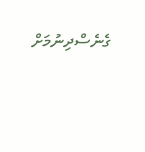ގެނެސްދިނުމަށް